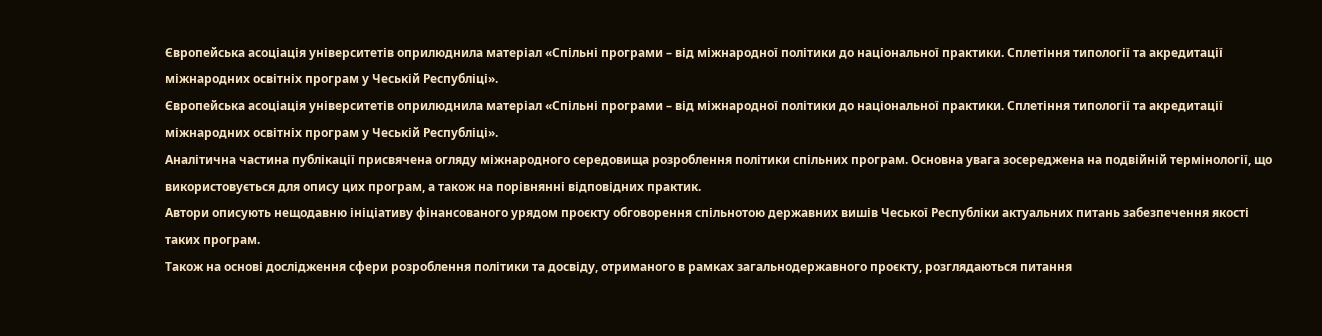Європейська асоціація університетів оприлюднила матеріал «Спільні програми – від міжнародної політики до національної практики. Сплетіння типології та акредитації міжнародних освітніх програм у Чеській Республіці».
Європейська асоціація університетів оприлюднила матеріал «Спільні програми – від міжнародної політики до національної практики. Сплетіння типології та акредитації міжнародних освітніх програм у Чеській Республіці».
Аналітична частина публікації присвячена огляду міжнародного середовища розроблення політики спільних програм. Основна увага зосереджена на подвійній термінології, що використовується для опису цих програм, а також на порівнянні відповідних практик.
Автори описують нещодавню ініціативу фінансованого урядом проєкту обговорення спільнотою державних вишів Чеської Республіки актуальних питань забезпечення якості таких програм.
Також на основі дослідження сфери розроблення політики та досвіду, отриманого в рамках загальнодержавного проєкту, розглядаються питання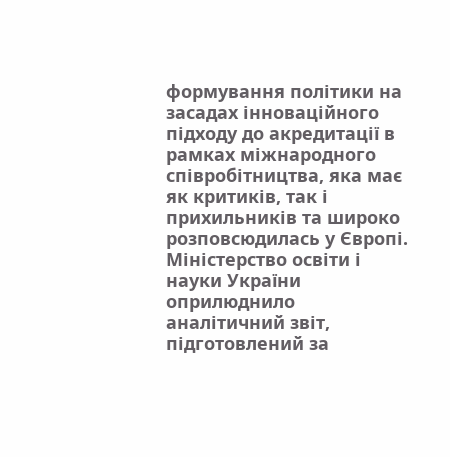формування політики на засадах інноваційного підходу до акредитації в рамках міжнародного співробітництва, яка має як критиків, так і прихильників та широко розповсюдилась у Європі.
Міністерство освіти і науки України оприлюднило аналітичний звіт, підготовлений за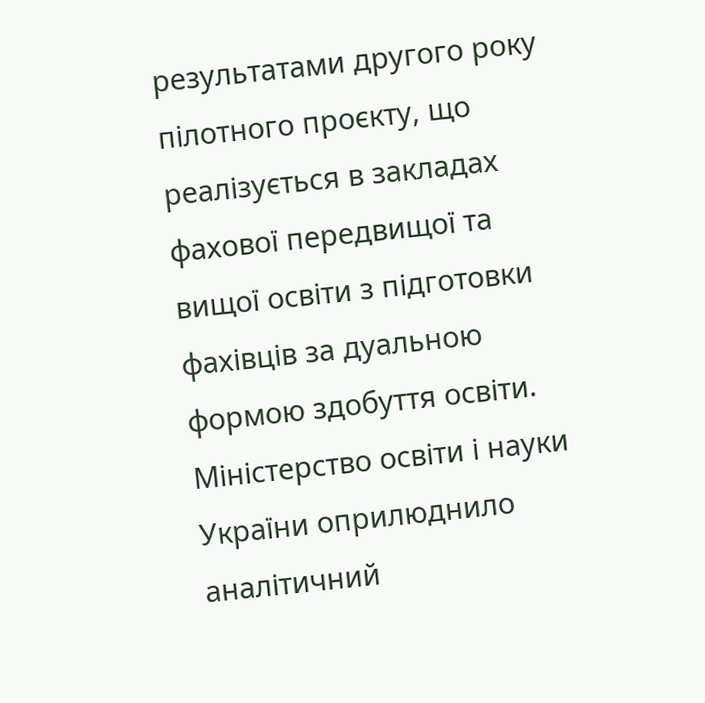результатами другого року пілотного проєкту, що реалізується в закладах фахової передвищої та вищої освіти з підготовки фахівців за дуальною формою здобуття освіти.
Міністерство освіти і науки України оприлюднило аналітичний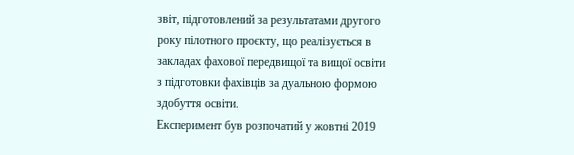звіт, підготовлений за результатами другого року пілотного проєкту, що реалізується в закладах фахової передвищої та вищої освіти з підготовки фахівців за дуальною формою здобуття освіти.
Експеримент був розпочатий у жовтні 2019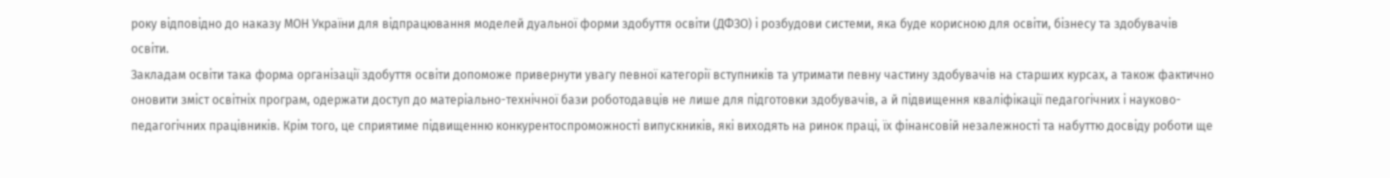року відповідно до наказу МОН України для відпрацювання моделей дуальної форми здобуття освіти (ДФЗО) і розбудови системи, яка буде корисною для освіти, бізнесу та здобувачів освіти.
Закладам освіти така форма організації здобуття освіти допоможе привернути увагу певної категорії вступників та утримати певну частину здобувачів на старших курсах, а також фактично оновити зміст освітніх програм, одержати доступ до матеріально-технічної бази роботодавців не лише для підготовки здобувачів, а й підвищення кваліфікації педагогічних і науково-педагогічних працівників. Крім того, це сприятиме підвищенню конкурентоспроможності випускників, які виходять на ринок праці, їх фінансовій незалежності та набуттю досвіду роботи ще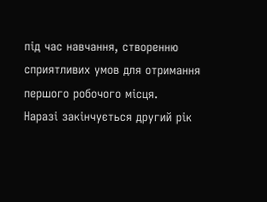під час навчання, створенню сприятливих умов для отримання першого робочого місця.
Наразі закінчується другий рік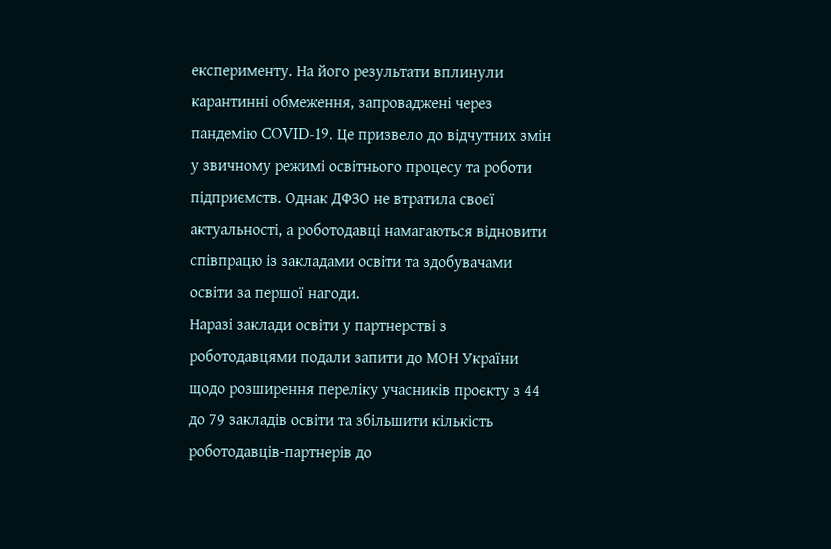експерименту. На його результати вплинули карантинні обмеження, запроваджені через пандемію COVID-19. Це призвело до відчутних змін у звичному режимі освітнього процесу та роботи підприємств. Однак ДФЗО не втратила своєї актуальності, а роботодавці намагаються відновити співпрацю із закладами освіти та здобувачами освіти за першої нагоди.
Наразі заклади освіти у партнерстві з роботодавцями подали запити до МОН України щодо розширення переліку учасників проєкту з 44 до 79 закладів освіти та збільшити кількість роботодавців-партнерів до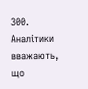300.
Аналітики вважають, що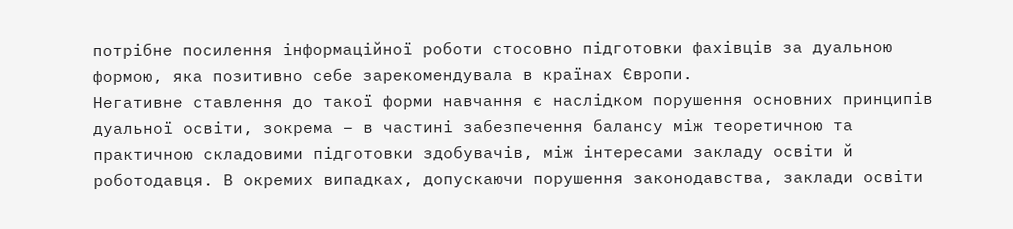потрібне посилення інформаційної роботи стосовно підготовки фахівців за дуальною формою, яка позитивно себе зарекомендувала в країнах Європи.
Негативне ставлення до такої форми навчання є наслідком порушення основних принципів дуальної освіти, зокрема – в частині забезпечення балансу між теоретичною та практичною складовими підготовки здобувачів, між інтересами закладу освіти й роботодавця. В окремих випадках, допускаючи порушення законодавства, заклади освіти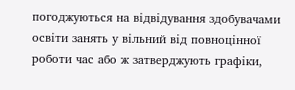погоджуються на відвідування здобувачами освіти занять у вільний від повноцінної роботи час або ж затверджують графіки,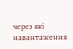через які навантаження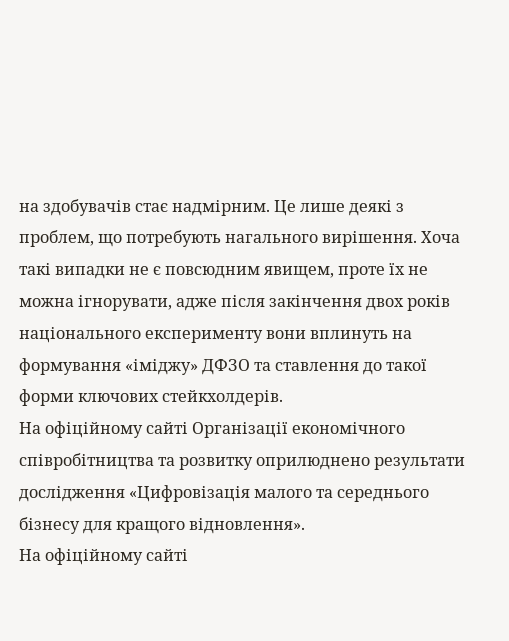на здобувачів стає надмірним. Це лише деякі з проблем, що потребують нагального вирішення. Хоча такі випадки не є повсюдним явищем, проте їх не можна ігнорувати, адже після закінчення двох років національного експерименту вони вплинуть на формування «іміджу» ДФЗО та ставлення до такої форми ключових стейкхолдерів.
На офіційному сайті Організації економічного співробітництва та розвитку оприлюднено результати дослідження «Цифровізація малого та середнього бізнесу для кращого відновлення».
На офіційному сайті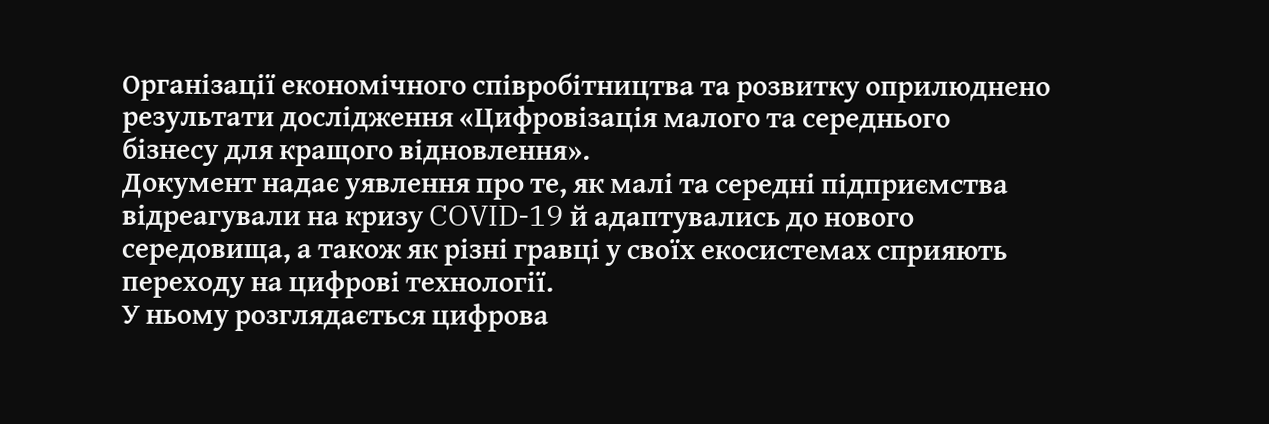Організації економічного співробітництва та розвитку оприлюднено результати дослідження «Цифровізація малого та середнього бізнесу для кращого відновлення».
Документ надає уявлення про те, як малі та середні підприємства відреагували на кризу COVID-19 й адаптувались до нового середовища, а також як різні гравці у своїх екосистемах сприяють переходу на цифрові технології.
У ньому розглядається цифрова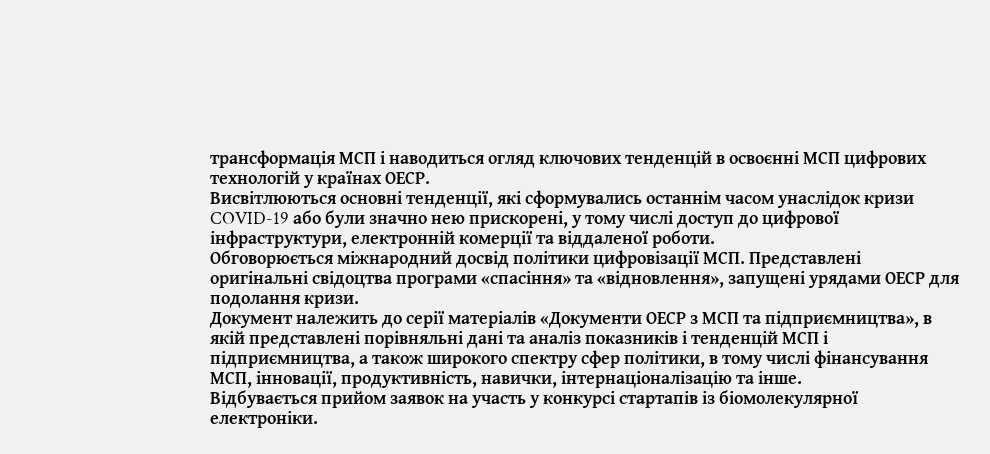трансформація МСП і наводиться огляд ключових тенденцій в освоєнні МСП цифрових технологій у країнах ОЕСР.
Висвітлюються основні тенденції, які сформувались останнім часом унаслідок кризи COVID-19 або були значно нею прискорені, у тому числі доступ до цифрової інфраструктури, електронній комерції та віддаленої роботи.
Обговорюється міжнародний досвід політики цифровізації МСП. Представлені оригінальні свідоцтва програми «спасіння» та «відновлення», запущені урядами ОЕСР для подолання кризи.
Документ належить до серії матеріалів «Документи ОЕСР з МСП та підприємництва», в якій представлені порівняльні дані та аналіз показників і тенденцій МСП і підприємництва, а також широкого спектру сфер політики, в тому числі фінансування МСП, інновації, продуктивність, навички, інтернаціоналізацію та інше.
Відбувається прийом заявок на участь у конкурсі стартапів із біомолекулярної електроніки.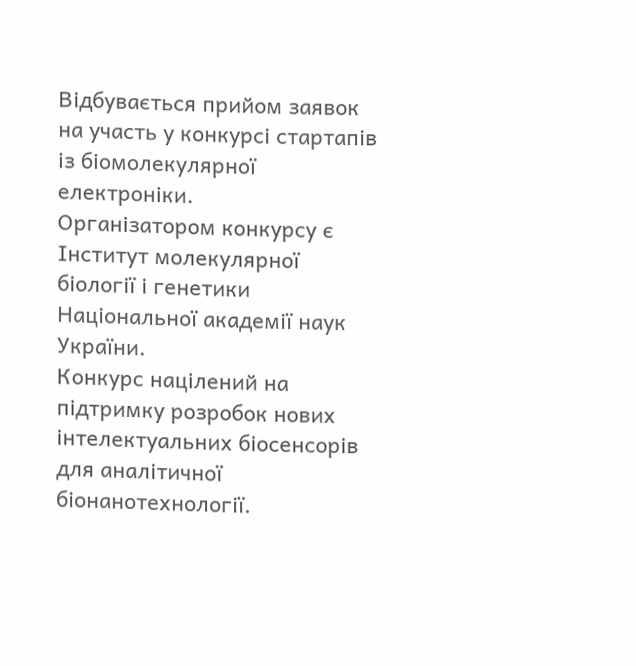Відбувається прийом заявок на участь у конкурсі стартапів із біомолекулярної електроніки.
Організатором конкурсу є Інститут молекулярної біології і генетики Національної академії наук України.
Конкурс націлений на підтримку розробок нових інтелектуальних біосенсорів для аналітичної біонанотехнології.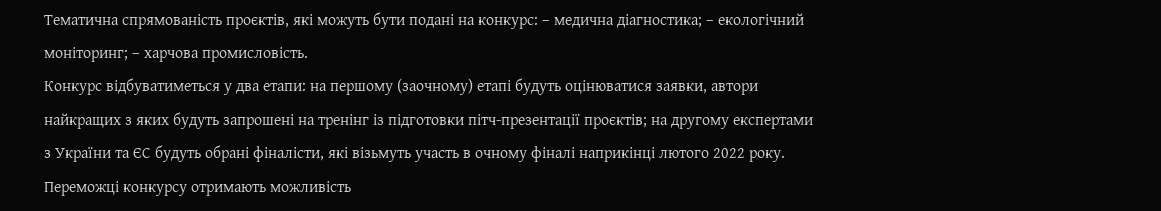Тематична спрямованість проєктів, які можуть бути подані на конкурс: – медична діагностика; – екологічний моніторинг; – харчова промисловість.
Конкурс відбуватиметься у два етапи: на першому (заочному) етапі будуть оцінюватися заявки, автори найкращих з яких будуть запрошені на тренінг із підготовки пітч-презентації проєктів; на другому експертами з України та ЄС будуть обрані фіналісти, які візьмуть участь в очному фіналі наприкінці лютого 2022 року.
Переможці конкурсу отримають можливість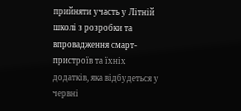прийняти участь у Літній школі з розробки та впровадження смарт-пристроїв та їхніх додатків, яка відбудеться у червні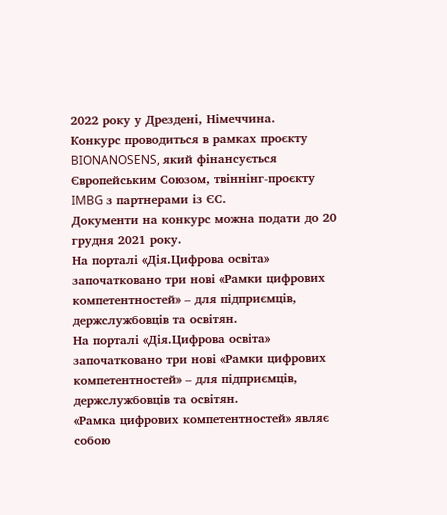2022 року у Дрездені, Німеччина.
Конкурс проводиться в рамках проєкту BIONANOSENS, який фінансується Європейським Союзом, твіннінг-проєкту IMBG з партнерами із ЄС.
Документи на конкурс можна подати до 20 грудня 2021 року.
На порталі «Дія.Цифрова освіта» започатковано три нові «Рамки цифрових компетентностей» – для підприємців, держслужбовців та освітян.
На порталі «Дія.Цифрова освіта» започатковано три нові «Рамки цифрових компетентностей» – для підприємців, держслужбовців та освітян.
«Рамка цифрових компетентностей» являє собою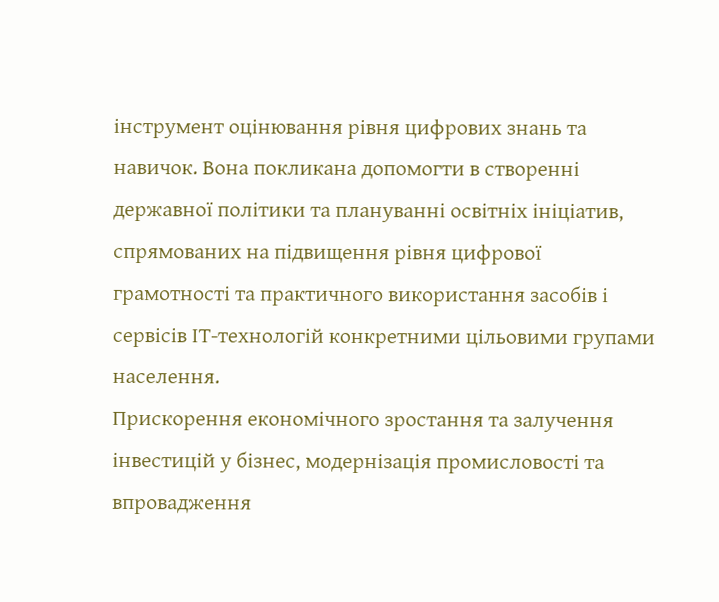інструмент оцінювання рівня цифрових знань та навичок. Вона покликана допомогти в створенні державної політики та плануванні освітніх ініціатив, спрямованих на підвищення рівня цифрової грамотності та практичного використання засобів і сервісів ІТ-технологій конкретними цільовими групами населення.
Прискорення економічного зростання та залучення інвестицій у бізнес, модернізація промисловості та впровадження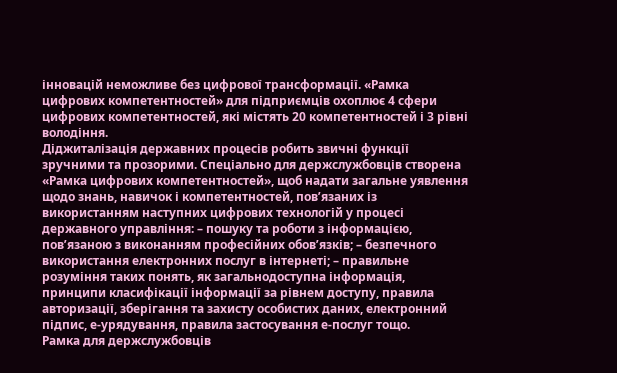інновацій неможливе без цифрової трансформації. «Рамка цифрових компетентностей» для підприємців охоплює 4 сфери цифрових компетентностей, які містять 20 компетентностей і 3 рівні володіння.
Діджиталізація державних процесів робить звичні функції зручними та прозорими. Спеціально для держслужбовців створена «Рамка цифрових компетентностей», щоб надати загальне уявлення щодо знань, навичок і компетентностей, пов’язаних із використанням наступних цифрових технологій у процесі державного управління: – пошуку та роботи з інформацією, пов’язаною з виконанням професійних обов’язків; – безпечного використання електронних послуг в інтернеті; – правильне розуміння таких понять, як загальнодоступна інформація, принципи класифікації інформації за рівнем доступу, правила авторизації, зберігання та захисту особистих даних, електронний підпис, е-урядування, правила застосування е-послуг тощо.
Рамка для держслужбовців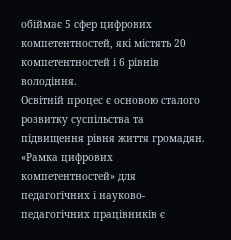обіймає 5 сфер цифрових компетентностей, які містять 20 компетентностей і 6 рівнів володіння.
Освітній процес є основою сталого розвитку суспільства та підвищення рівня життя громадян. «Рамка цифрових компетентностей» для педагогічних і науково-педагогічних працівників є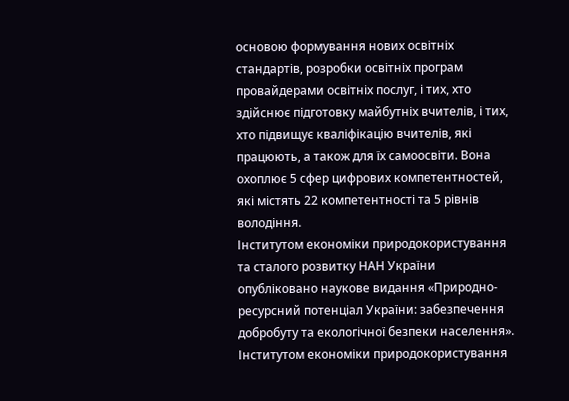основою формування нових освітніх стандартів, розробки освітніх програм провайдерами освітніх послуг, і тих, хто здійснює підготовку майбутніх вчителів, і тих, хто підвищує кваліфікацію вчителів, які працюють, а також для їх самоосвіти. Вона охоплює 5 сфер цифрових компетентностей, які містять 22 компетентності та 5 рівнів володіння.
Інститутом економіки природокористування та сталого розвитку НАН України опубліковано наукове видання «Природно-ресурсний потенціал України: забезпечення добробуту та екологічної безпеки населення».
Інститутом економіки природокористування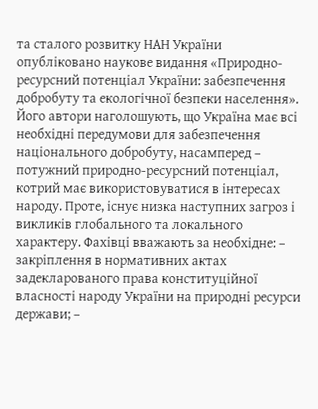та сталого розвитку НАН України опубліковано наукове видання «Природно-ресурсний потенціал України: забезпечення добробуту та екологічної безпеки населення».
Його автори наголошують, що Україна має всі необхідні передумови для забезпечення національного добробуту, насамперед – потужний природно-ресурсний потенціал, котрий має використовуватися в інтересах народу. Проте, існує низка наступних загроз і викликів глобального та локального характеру. Фахівці вважають за необхідне: – закріплення в нормативних актах задекларованого права конституційної власності народу України на природні ресурси держави; –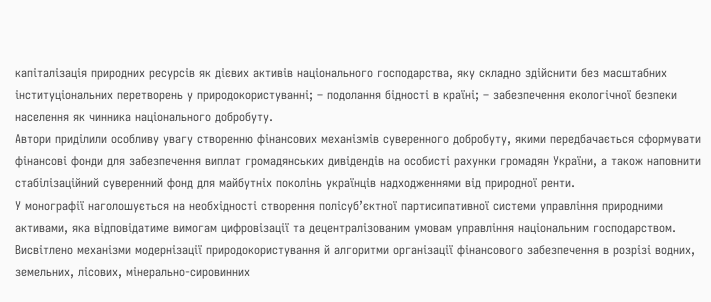капіталізація природних ресурсів як дієвих активів національного господарства, яку складно здійснити без масштабних інституціональних перетворень у природокористуванні; – подолання бідності в країні; – забезпечення екологічної безпеки населення як чинника національного добробуту.
Автори приділили особливу увагу створенню фінансових механізмів суверенного добробуту, якими передбачається сформувати фінансові фонди для забезпечення виплат громадянських дивідендів на особисті рахунки громадян України, а також наповнити стабілізаційний суверенний фонд для майбутніх поколінь українців надходженнями від природної ренти.
У монографії наголошується на необхідності створення полісуб’єктної партисипативної системи управління природними активами, яка відповідатиме вимогам цифровізації та децентралізованим умовам управління національним господарством. Висвітлено механізми модернізації природокористування й алгоритми організації фінансового забезпечення в розрізі водних, земельних, лісових, мінерально-сировинних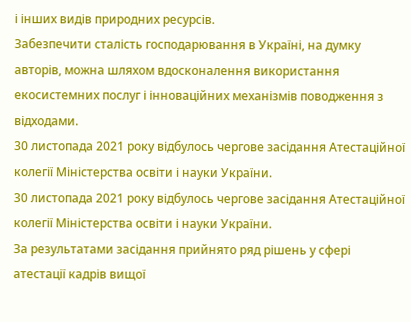і інших видів природних ресурсів.
Забезпечити сталість господарювання в Україні, на думку авторів, можна шляхом вдосконалення використання екосистемних послуг і інноваційних механізмів поводження з відходами.
30 листопада 2021 року відбулось чергове засідання Атестаційної колегії Міністерства освіти і науки України.
30 листопада 2021 року відбулось чергове засідання Атестаційної колегії Міністерства освіти і науки України.
За результатами засідання прийнято ряд рішень у сфері атестації кадрів вищої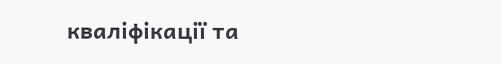кваліфікації та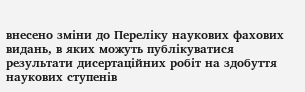внесено зміни до Переліку наукових фахових видань, в яких можуть публікуватися результати дисертаційних робіт на здобуття наукових ступенів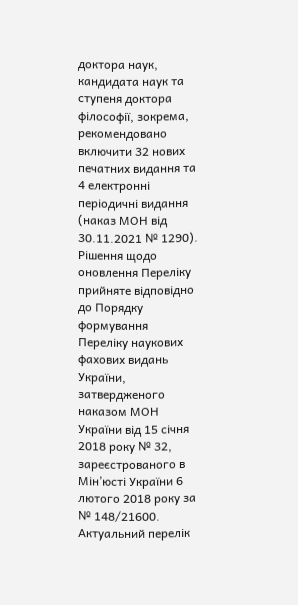доктора наук, кандидата наук та ступеня доктора філософії, зокрема, рекомендовано включити 32 нових печатних видання та 4 електронні періодичні видання (наказ МОН від 30.11.2021 № 1290).
Рішення щодо оновлення Переліку прийняте відповідно до Порядку формування Переліку наукових фахових видань України, затвердженого наказом МОН України від 15 січня 2018 року № 32, зареєстрованого в Мін’юсті України 6 лютого 2018 року за № 148/21600.
Актуальний перелік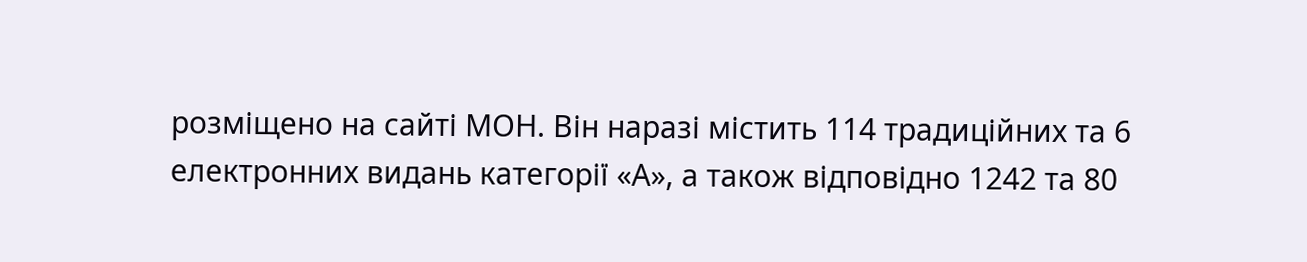розміщено на сайті МОН. Він наразі містить 114 традиційних та 6 електронних видань категорії «А», а також відповідно 1242 та 80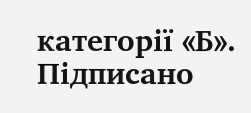категорії «Б».
Підписано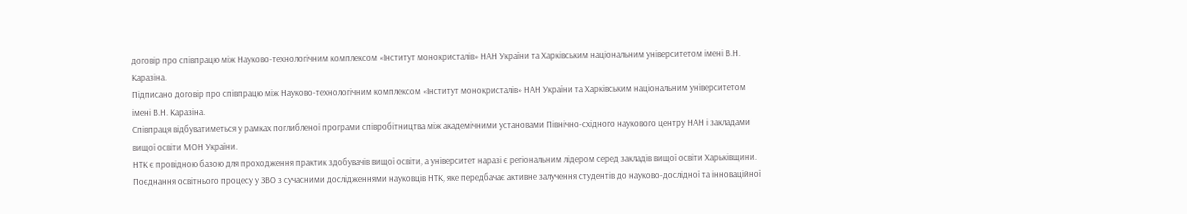договір про співпрацю між Науково-технологічним комплексом «Інститут монокристалів» НАН України та Харківським національним університетом імені В.Н. Каразіна.
Підписано договір про співпрацю між Науково-технологічним комплексом «Інститут монокристалів» НАН України та Харківським національним університетом імені В.Н. Каразіна.
Співпраця відбуватиметься у рамках поглибленої програми співробітництва між академічними установами Північно-східного наукового центру НАН і закладами вищої освіти МОН України.
НТК є провідною базою для проходження практик здобувачів вищої освіти, а університет наразі є регіональним лідером серед закладів вищої освіти Харьківщини.
Поєднання освітнього процесу у ЗВО з сучасними дослідженнями науковців НТК, яке передбачає активне залучення студентів до науково-дослідної та інноваційної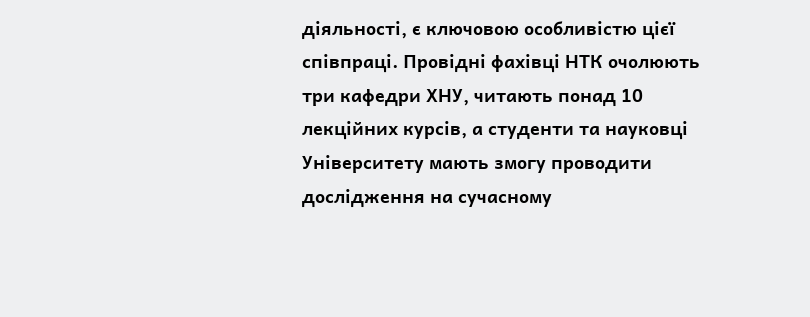діяльності, є ключовою особливістю цієї співпраці. Провідні фахівці НТК очолюють три кафедри ХНУ, читають понад 10 лекційних курсів, а студенти та науковці Університету мають змогу проводити дослідження на сучасному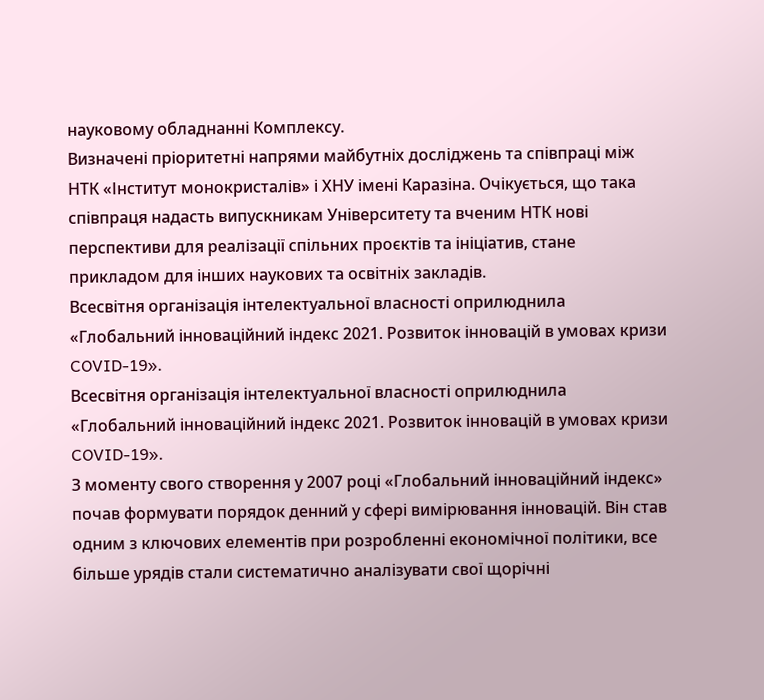науковому обладнанні Комплексу.
Визначені пріоритетні напрями майбутніх досліджень та співпраці між НТК «Інститут монокристалів» і ХНУ імені Каразіна. Очікується, що така співпраця надасть випускникам Університету та вченим НТК нові перспективи для реалізації спільних проєктів та ініціатив, стане прикладом для інших наукових та освітніх закладів.
Всесвітня організація інтелектуальної власності оприлюднила «Глобальний інноваційний індекс 2021. Розвиток інновацій в умовах кризи COVID-19».
Всесвітня організація інтелектуальної власності оприлюднила «Глобальний інноваційний індекс 2021. Розвиток інновацій в умовах кризи COVID-19».
З моменту свого створення у 2007 році «Глобальний інноваційний індекс» почав формувати порядок денний у сфері вимірювання інновацій. Він став одним з ключових елементів при розробленні економічної політики, все більше урядів стали систематично аналізувати свої щорічні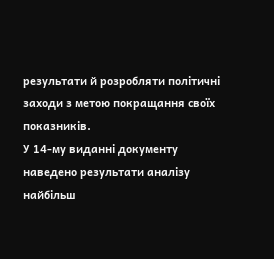результати й розробляти політичні заходи з метою покращання своїх показників.
У 14-му виданні документу наведено результати аналізу найбільш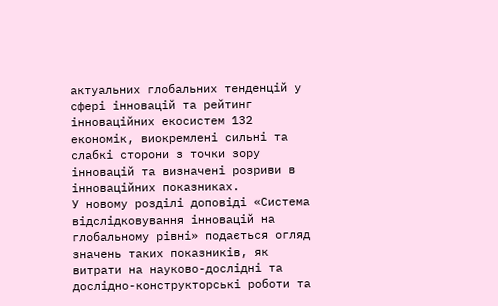актуальних глобальних тенденцій у сфері інновацій та рейтинг інноваційних екосистем 132 економік, виокремлені сильні та слабкі сторони з точки зору інновацій та визначені розриви в інноваційних показниках.
У новому розділі доповіді «Система відслідковування інновацій на глобальному рівні» подається огляд значень таких показників, як витрати на науково-дослідні та дослідно-конструкторські роботи та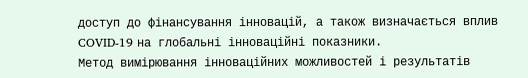доступ до фінансування інновацій, а також визначається вплив COVID-19 на глобальні інноваційні показники.
Метод вимірювання інноваційних можливостей і результатів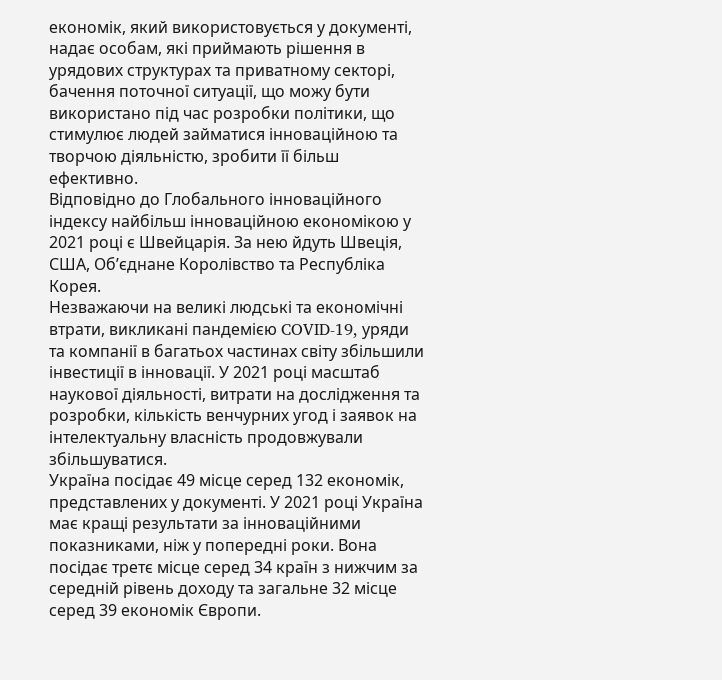економік, який використовується у документі, надає особам, які приймають рішення в урядових структурах та приватному секторі, бачення поточної ситуації, що можу бути використано під час розробки політики, що стимулює людей займатися інноваційною та творчою діяльністю, зробити її більш ефективно.
Відповідно до Глобального інноваційного індексу найбільш інноваційною економікою у 2021 році є Швейцарія. За нею йдуть Швеція, США, Об’єднане Королівство та Республіка Корея.
Незважаючи на великі людські та економічні втрати, викликані пандемією COVID-19, уряди та компанії в багатьох частинах світу збільшили інвестиції в інновації. У 2021 році масштаб наукової діяльності, витрати на дослідження та розробки, кількість венчурних угод і заявок на інтелектуальну власність продовжували збільшуватися.
Україна посідає 49 місце серед 132 економік, представлених у документі. У 2021 році Україна має кращі результати за інноваційними показниками, ніж у попередні роки. Вона посідає третє місце серед 34 країн з нижчим за середній рівень доходу та загальне 32 місце серед 39 економік Європи.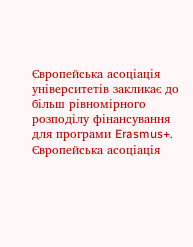Європейська асоціація університетів закликає до більш рівномірного розподілу фінансування для програми Erasmus+.
Європейська асоціація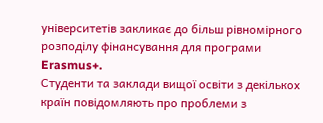університетів закликає до більш рівномірного розподілу фінансування для програми Erasmus+.
Студенти та заклади вищої освіти з декількох країн повідомляють про проблеми з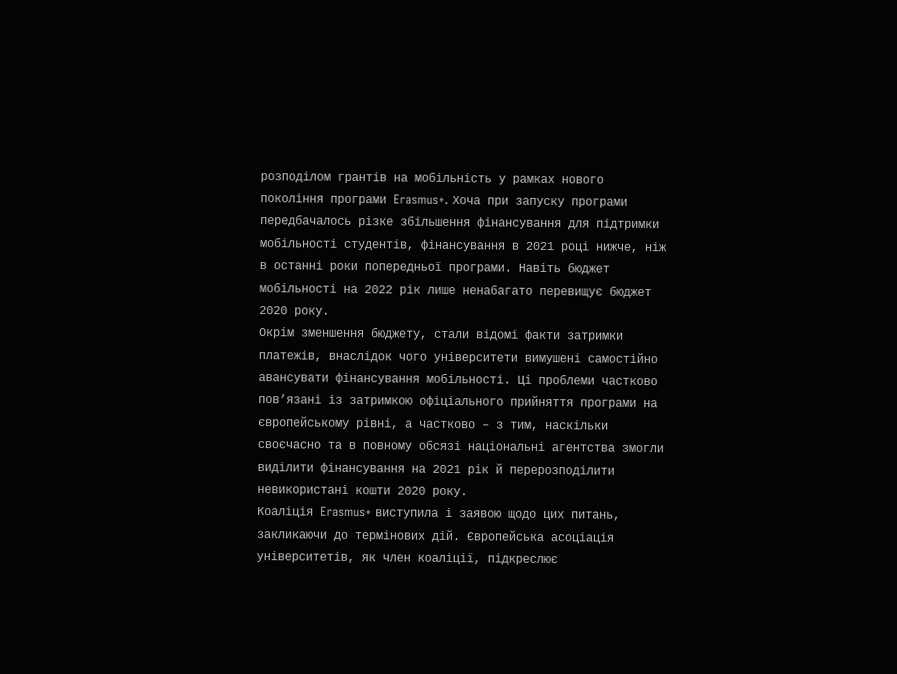розподілом грантів на мобільність у рамках нового покоління програми Erasmus+. Хоча при запуску програми передбачалось різке збільшення фінансування для підтримки мобільності студентів, фінансування в 2021 році нижче, ніж в останні роки попередньої програми. Навіть бюджет мобільності на 2022 рік лише ненабагато перевищує бюджет 2020 року.
Окрім зменшення бюджету, стали відомі факти затримки платежів, внаслідок чого університети вимушені самостійно авансувати фінансування мобільності. Ці проблеми частково пов’язані із затримкою офіціального прийняття програми на європейському рівні, а частково – з тим, наскільки своєчасно та в повному обсязі національні агентства змогли виділити фінансування на 2021 рік й перерозподілити невикористані кошти 2020 року.
Коаліція Erasmus+ виступила і заявою щодо цих питань, закликаючи до термінових дій. Європейська асоціація університетів, як член коаліції, підкреслює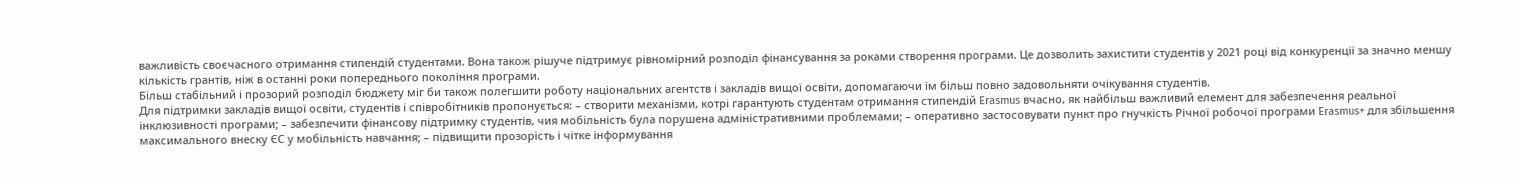важливість своєчасного отримання стипендій студентами. Вона також рішуче підтримує рівномірний розподіл фінансування за роками створення програми. Це дозволить захистити студентів у 2021 році від конкуренції за значно меншу кількість грантів, ніж в останні роки попереднього покоління програми.
Більш стабільний і прозорий розподіл бюджету міг би також полегшити роботу національних агентств і закладів вищої освіти, допомагаючи їм більш повно задовольняти очікування студентів.
Для підтримки закладів вищої освіти, студентів і співробітників пропонується: – створити механізми, котрі гарантують студентам отримання стипендій Erasmus вчасно, як найбільш важливий елемент для забезпечення реальної інклюзивності програми; – забезпечити фінансову підтримку студентів, чия мобільність була порушена адміністративними проблемами; – оперативно застосовувати пункт про гнучкість Річної робочої програми Erasmus+ для збільшення максимального внеску ЄС у мобільність навчання; – підвищити прозорість і чітке інформування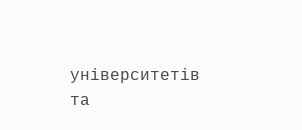університетів та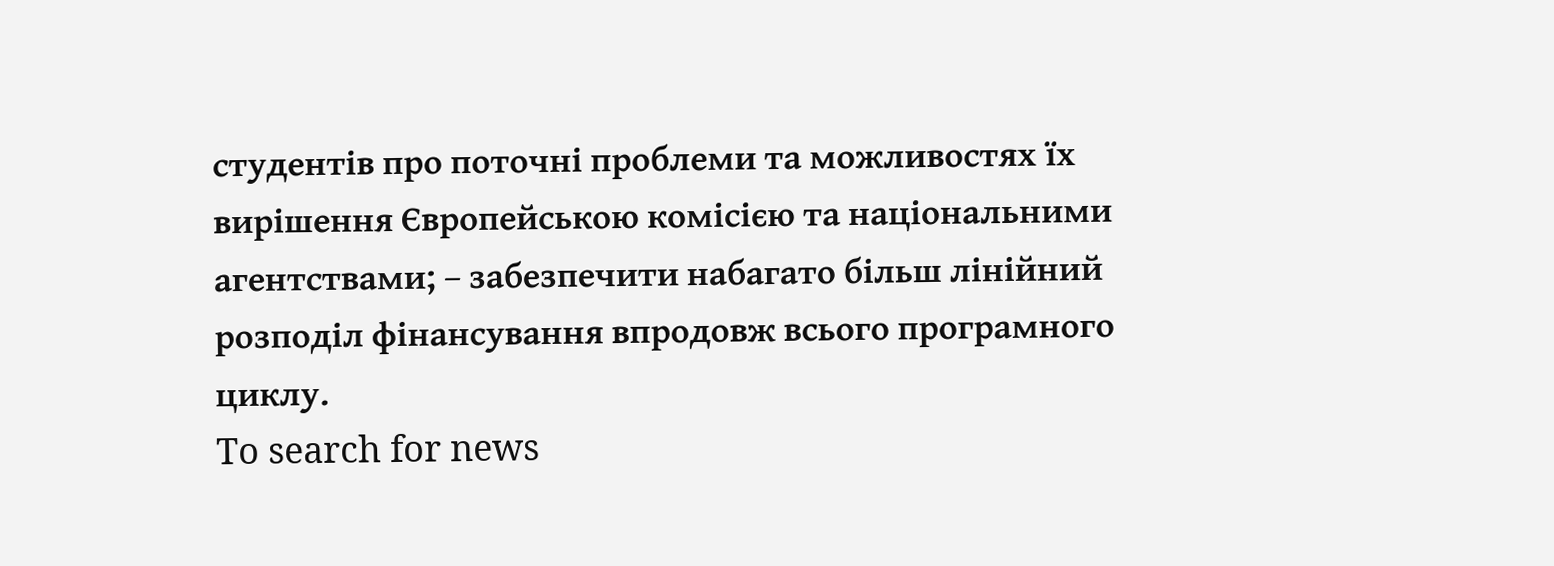студентів про поточні проблеми та можливостях їх вирішення Європейською комісією та національними агентствами; – забезпечити набагато більш лінійний розподіл фінансування впродовж всього програмного циклу.
To search for news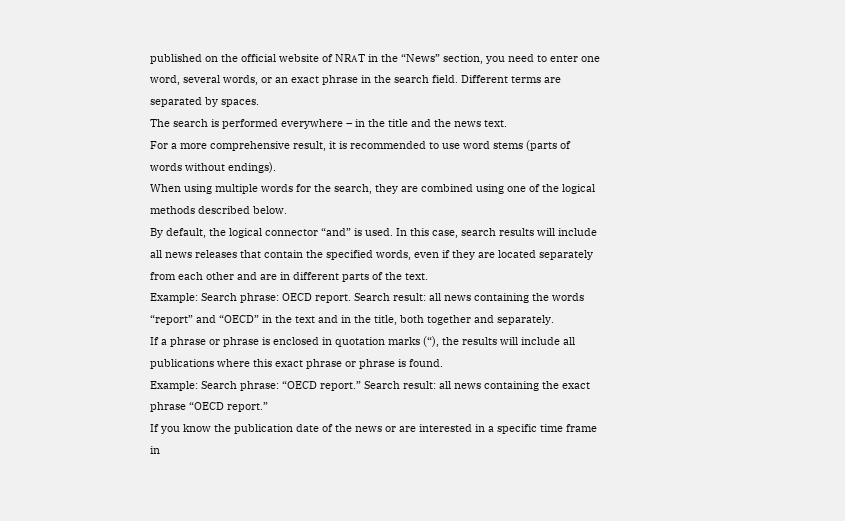published on the official website of NRАT in the “News” section, you need to enter one word, several words, or an exact phrase in the search field. Different terms are separated by spaces.
The search is performed everywhere – in the title and the news text.
For a more comprehensive result, it is recommended to use word stems (parts of words without endings).
When using multiple words for the search, they are combined using one of the logical methods described below.
By default, the logical connector “and” is used. In this case, search results will include all news releases that contain the specified words, even if they are located separately from each other and are in different parts of the text.
Example: Search phrase: OECD report. Search result: all news containing the words “report” and “OECD” in the text and in the title, both together and separately.
If a phrase or phrase is enclosed in quotation marks (“), the results will include all publications where this exact phrase or phrase is found.
Example: Search phrase: “OECD report.” Search result: all news containing the exact phrase “OECD report.”
If you know the publication date of the news or are interested in a specific time frame in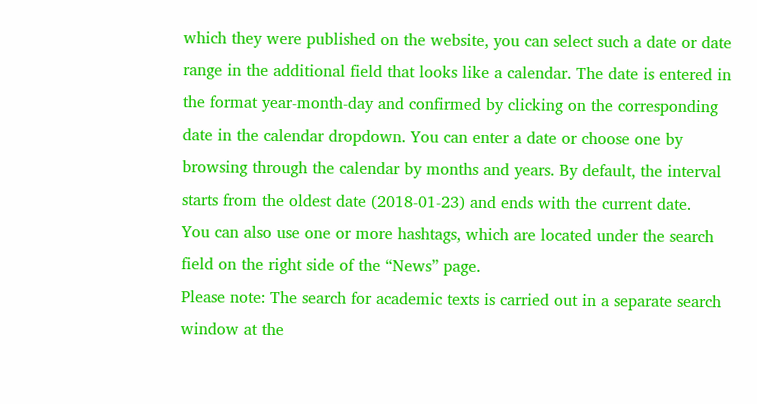which they were published on the website, you can select such a date or date range in the additional field that looks like a calendar. The date is entered in the format year-month-day and confirmed by clicking on the corresponding date in the calendar dropdown. You can enter a date or choose one by browsing through the calendar by months and years. By default, the interval starts from the oldest date (2018-01-23) and ends with the current date.
You can also use one or more hashtags, which are located under the search field on the right side of the “News” page.
Please note: The search for academic texts is carried out in a separate search window at the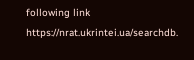following link https://nrat.ukrintei.ua/searchdb.